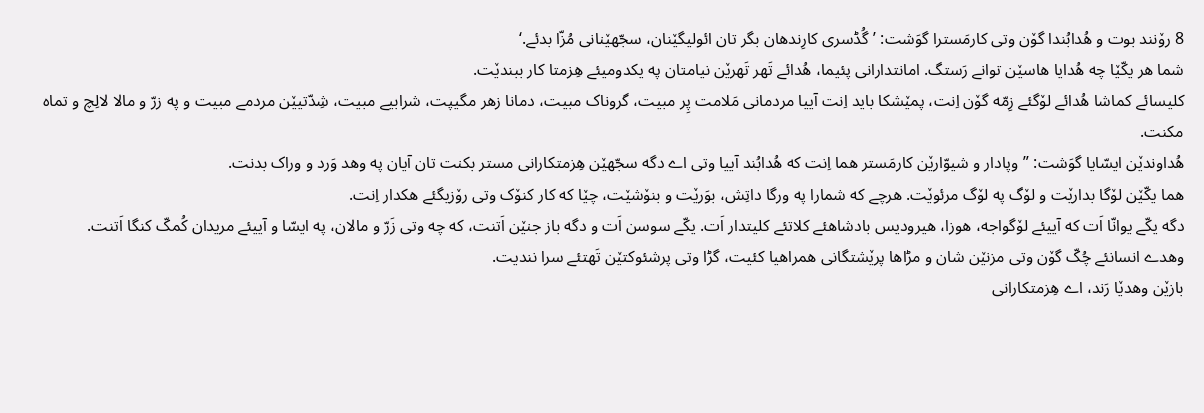8 رۆنند بوت و هُدابُندا گۆن وتی کارمَسترا گوَشت: ’گُڈسری کارِندهان بگر تان ائولیگێنان، سجّهێنانی مُزّا بدئے.‘
شما هر یکّێا چه هُدایا هاسێن توانے رَستگ. امانتدارانی پئیما، هُدائے تَهر تَهرێن نیامتان په یکدومیئے هِزمتا کار ببندێت.
کلیسائے کماشا هُدائے لۆگئے زِمّه گۆن اِنت، پمێشکا باید اِنت آییا مردمانی مَلامت پِر مبیت، گروناک مبیت، دمانا زهر مگیپت، شرابیے مبیت، شِدّتیێن مردمے مبیت و په زرّ و مالا لالِچ و تماه مکنت.
هُداوندێن ایسّایا گوَشت: ”وپادار و شیوّارێن کارمَستر هما اِنت که هُدابُند آییا وتی اے دگه سجّهێن هِزمتکارانی مستر بکنت تان آیان په وهد وَرد و وراک بدنت.
هما یکّێن لۆگا بدارێت و لۆگ په لۆگ مرئوێت. هرچے که شمارا په ورگا داتِش، بوَرێت و بنۆشێت، چێا که کار کنۆک وتی رۆزیگئے هکدار اِنت.
دگه یکّے یوانّا اَت که آییئے لۆگواجه، هوزا، هیرودیس بادشاهئے کلاتئے کلیتدار اَت. یکّے سوسن اَت و دگه باز جنێن اَتنت، که چه وتی زَرّ و مالان، په ایسّا و آییئے مریدان کُمکّ کنگا اَتنت.
وهدے انسانئے چُکّ گۆن وتی مزنێن شان و مڑاها پرێشتگانی همراهیا کئیت، گڑا وتی پرشئوکتێن تَهتئے سرا نندیت.
بازێن وهدێا رَند، اے هِزمتکارانی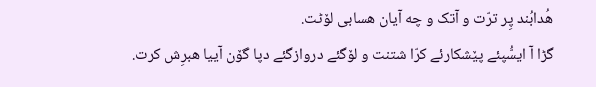هُدابُند پِر ترّت و آتک و چه آیان هسابی لۆٹت.
گڑا آ ایسُّپئے پێشکارئے کرّا شتنت و لۆگئے دروازگئے دپا گۆن آییا هبرِش کرت.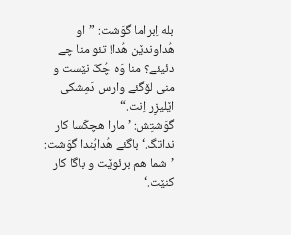بله اِبراما گوَشت: ”او هُداوندێن هُدا! تئو منا چے دئیئے؟ منا وَه چُکّ نێست و منی لۆگئے وارس دَمِشکی اێلیزِر اِنت.“
گوَشتِش: ’مارا هچکَسا کار نداتگ.‘ باگئے هُدابُندا گوَشت: ’شما هم برئوێت و باگا کار کنێت.‘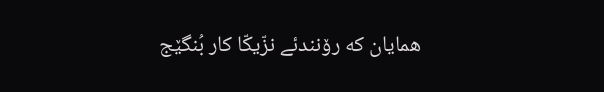همایان که رۆنندئے نزّیکّا کار بُنگێج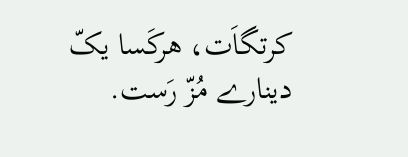کرتگاَت، هرکَسا یکّ دینارے مُزّ رَست.